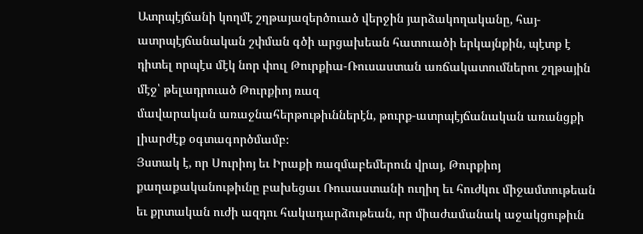Ատրպէյճանի կողմէ շղթայազերծուած վերջին յարձակողականը, հայ-ատրպէյճանական շփման գծի արցախեան հատուածի երկայնքին, պէտք է դիտել որպէս մէկ նոր փուլ Թուրքիա-Ռուսաստան առճակատումներու շղթային մէջ՝ թելադրուած Թուրքիոյ ռազ
մավարական առաջնահերթութիւններէն, թուրք-ատրպէյճանական առանցքի լիարժէք օգտագործմամբ։
Յստակ է, որ Սուրիոյ եւ Իրաքի ռազմաբեմերուն վրայ, Թուրքիոյ քաղաքականութիւնը բախեցաւ Ռուսաստանի ուղիղ եւ հուժկու միջամտութեան եւ քրտական ուժի ազդու հակադարձութեան, որ միաժամանակ աջակցութիւն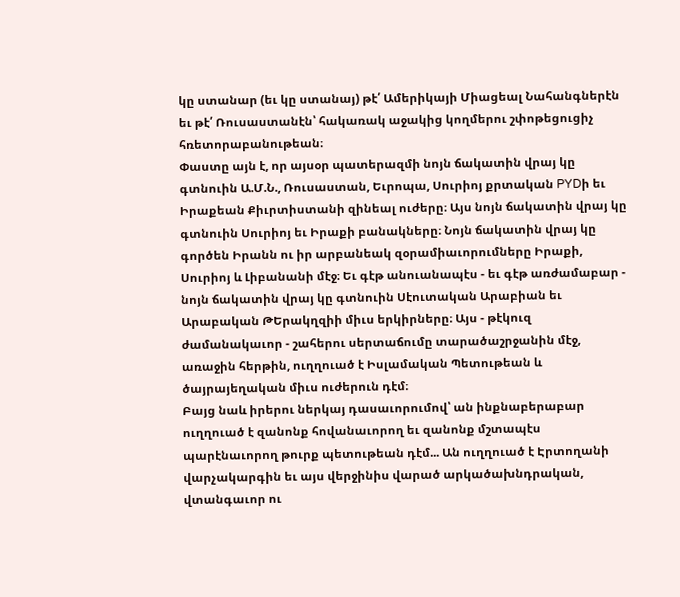կը ստանար (եւ կը ստանայ) թէ՛ Ամերիկայի Միացեալ Նահանգներէն եւ թէ՛ Ռուսաստանէն՝ հակառակ աջակից կողմերու շփոթեցուցիչ հռետորաբանութեան։
Փաստը այն է, որ այսօր պատերազմի նոյն ճակատին վրայ կը գտնուին Ա.Մ.Ն., Ռուսաստան, Եւրոպա, Սուրիոյ քրտական PYDի եւ Իրաքեան Քիւրտիստանի զինեալ ուժերը։ Այս նոյն ճակատին վրայ կը գտնուին Սուրիոյ եւ Իրաքի բանակները։ Նոյն ճակատին վրայ կը գործեն Իրանն ու իր արբանեակ զօրամիաւորումները Իրաքի, Սուրիոյ և Լիբանանի մէջ։ Եւ գէթ անուանապէս - եւ գէթ առժամաբար - նոյն ճակատին վրայ կը գտնուին Սէուտական Արաբիան եւ Արաբական ԹԵրակղզիի միւս երկիրները։ Այս - թէկուզ ժամանակաւոր - շահերու սերտաճումը տարածաշրջանին մէջ, առաջին հերթին, ուղղուած է Իսլամական Պետութեան և ծայրայեղական միւս ուժերուն դէմ։
Բայց նաև իրերու ներկայ դասաւորումով՝ ան ինքնաբերաբար ուղղուած է զանոնք հովանաւորող եւ զանոնք մշտապէս պարէնաւորող թուրք պետութեան դէմ... Ան ուղղուած է Էրտողանի վարչակարգին եւ այս վերջինիս վարած արկածախնդրական, վտանգաւոր ու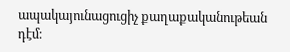ապակայունացուցիչ քաղաքականութեան դէմ։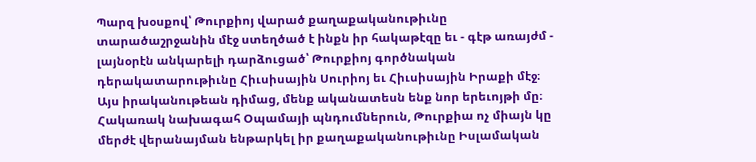Պարզ խօսքով՝ Թուրքիոյ վարած քաղաքականութիւնը տարածաշրջանին մէջ ստեղծած է ինքն իր հակաթէզը եւ - գէթ առայժմ - լայնօրէն անկարելի դարձուցած՝ Թուրքիոյ գործնական դերակատարութիւնը Հիւսիսային Սուրիոյ եւ Հիւսիսային Իրաքի մէջ։
Այս իրականութեան դիմաց, մենք ականատեսն ենք նոր երեւոյթի մը։ Հակառակ նախագահ Օպամայի պնդումներուն, Թուրքիա ոչ միայն կը մերժէ վերանայման ենթարկել իր քաղաքականութիւնը Իսլամական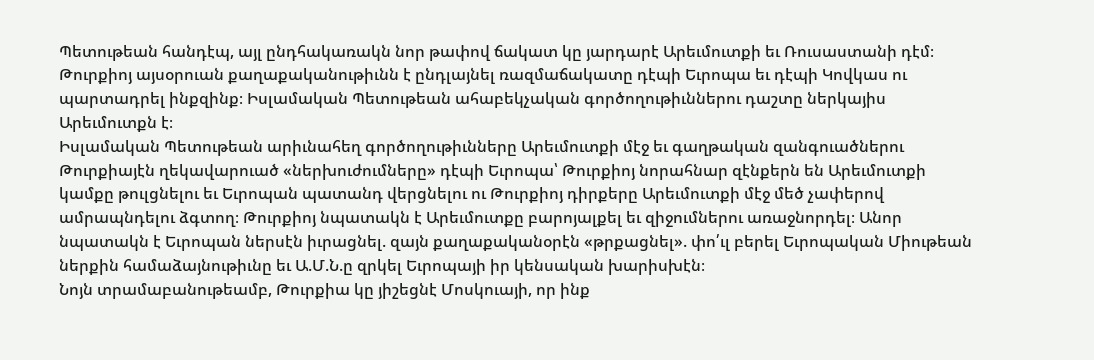Պետութեան հանդէպ, այլ ընդհակառակն նոր թափով ճակատ կը յարդարէ Արեւմուտքի եւ Ռուսաստանի դէմ։
Թուրքիոյ այսօրուան քաղաքականութիւնն է ընդլայնել ռազմաճակատը դէպի Եւրոպա եւ դէպի Կովկաս ու պարտադրել ինքզինք։ Իսլամական Պետութեան ահաբեկչական գործողութիւններու դաշտը ներկայիս Արեւմուտքն է։
Իսլամական Պետութեան արիւնահեղ գործողութիւնները Արեւմուտքի մէջ եւ գաղթական զանգուածներու Թուրքիայէն ղեկավարուած «ներխուժումները» դէպի Եւրոպա՝ Թուրքիոյ նորահնար զէնքերն են Արեւմուտքի կամքը թուլցնելու եւ Եւրոպան պատանդ վերցնելու ու Թուրքիոյ դիրքերը Արեւմուտքի մէջ մեծ չափերով ամրապնդելու ձգտող։ Թուրքիոյ նպատակն է Արեւմուտքը բարոյալքել եւ զիջումներու առաջնորդել։ Անոր նպատակն է Եւրոպան ներսէն իւրացնել. զայն քաղաքականօրէն «թրքացնել». փո՛ւլ բերել Եւրոպական Միութեան ներքին համաձայնութիւնը եւ Ա.Մ.Ն.ը զրկել Եւրոպայի իր կենսական խարիսխէն։
Նոյն տրամաբանութեամբ, Թուրքիա կը յիշեցնէ Մոսկուայի, որ ինք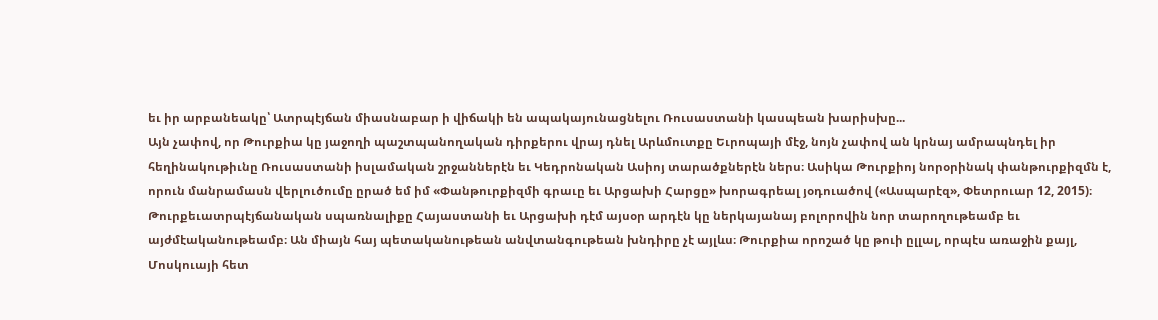եւ իր արբանեակը՝ Ատրպէյճան միասնաբար ի վիճակի են ապակայունացնելու Ռուսաստանի կասպեան խարիսխը...
Այն չափով, որ Թուրքիա կը յաջողի պաշտպանողական դիրքերու վրայ դնել Արևմուտքը Եւրոպայի մէջ, նոյն չափով ան կրնայ ամրապնդել իր հեղինակութիւնը Ռուսաստանի իսլամական շրջաններէն եւ Կեդրոնական Ասիոյ տարածքներէն ներս։ Ասիկա Թուրքիոյ նորօրինակ փանթուրքիզմն է, որուն մանրամասն վերլուծումը ըրած եմ իմ «Փանթուրքիզմի գրաւը եւ Արցախի Հարցը» խորագրեալ յօդուածով («Ասպարէզ», Փետրուար 12, 2015)։
Թուրքեւատրպէյճանական սպառնալիքը Հայաստանի եւ Արցախի դէմ այսօր արդէն կը ներկայանայ բոլորովին նոր տարողութեամբ եւ այժմէականութեամբ։ Ան միայն հայ պետականութեան անվտանգութեան խնդիրը չէ այլևս։ Թուրքիա որոշած կը թուի ըլլալ, որպէս առաջին քայլ, Մոսկուայի հետ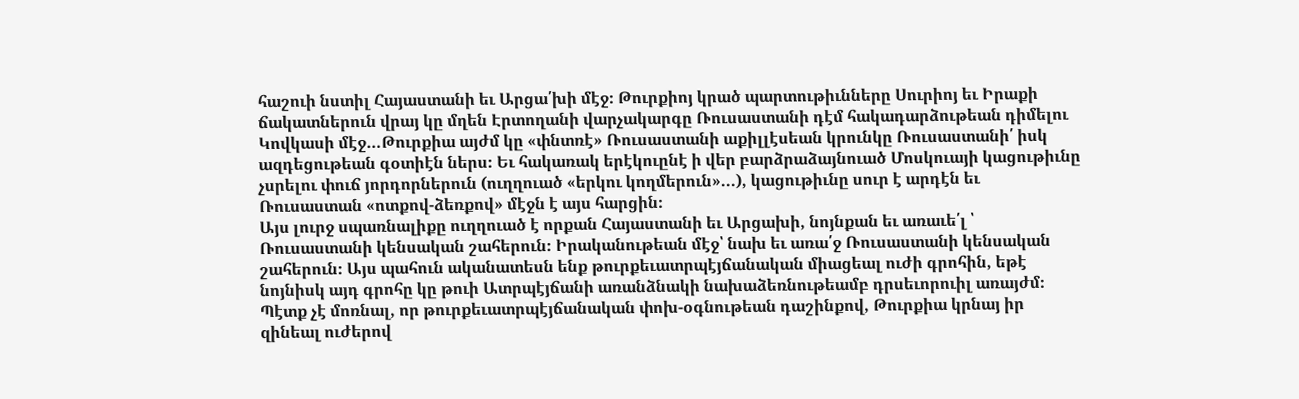հաշուի նստիլ Հայաստանի եւ Արցա՛խի մէջ։ Թուրքիոյ կրած պարտութիւնները Սուրիոյ եւ Իրաքի ճակատներուն վրայ կը մղեն Էրտողանի վարչակարգը Ռուսաստանի դէմ հակադարձութեան դիմելու Կովկասի մէջ…Թուրքիա այժմ կը «փնտռէ» Ռուսաստանի աքիլլէսեան կրունկը Ռուսաստանի՛ իսկ ազդեցութեան գօտիէն ներս։ Եւ հակառակ երէկուընէ ի վեր բարձրաձայնուած Մոսկուայի կացութիւնը չսրելու փուճ յորդորներուն (ուղղուած «երկու կողմերուն»...), կացութիւնը սուր է արդէն եւ Ռուսաստան «ոտքով-ձեռքով» մէջն է այս հարցին։
Այս լուրջ սպառնալիքը ուղղուած է որքան Հայաստանի եւ Արցախի, նոյնքան եւ առաւե՛լ ՝ Ռուսաստանի կենսական շահերուն։ Իրականութեան մէջ՝ նախ եւ առա՛ջ Ռուսաստանի կենսական շահերուն։ Այս պահուն ականատեսն ենք թուրքեւատրպէյճանական միացեալ ուժի գրոհին, եթէ նոյնիսկ այդ գրոհը կը թուի Ատրպէյճանի առանձնակի նախաձեռնութեամբ դրսեւորուիլ առայժմ։
Պէտք չէ մոռնալ, որ թուրքեւատրպէյճանական փոխ-օգնութեան դաշինքով, Թուրքիա կրնայ իր զինեալ ուժերով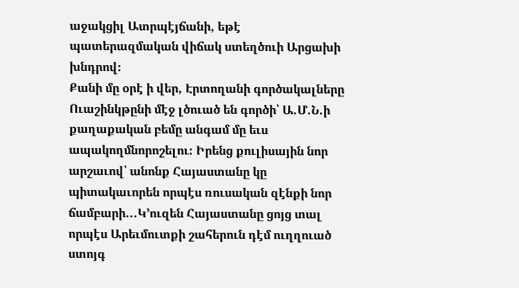աջակցիլ Ատրպէյճանի, եթէ պատերազմական վիճակ ստեղծուի Արցախի խնդրով։
Քանի մը օրէ ի վեր, Էրտողանի գործակալները Ուաշինկթընի մէջ լծուած են գործի՝ Ա.Մ.Ն.ի քաղաքական բեմը անգամ մը եւս ապակողմնորոշելու։ Իրենց քուլիսային նոր արշաւով՝ անոնք Հայաստանը կը պիտակաւորեն որպէս ռուսական զէնքի նոր ճամբարի...Կ՚ուզեն Հայաստանը ցոյց տալ որպէս Արեւմուտքի շահերուն դէմ ուղղուած ստոյգ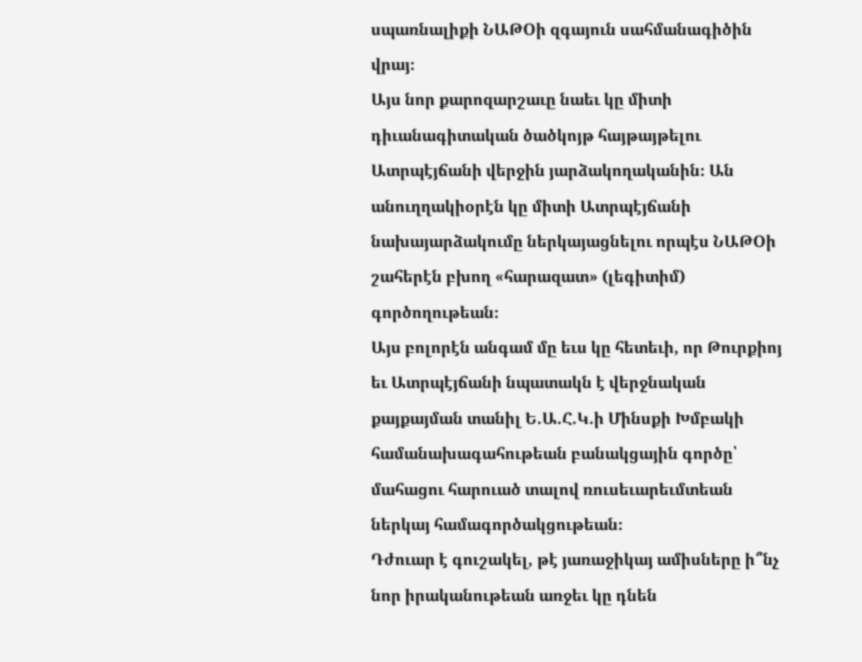սպառնալիքի ՆԱԹՕի զգայուն սահմանագիծին վրայ։
Այս նոր քարոզարշաւը նաեւ կը միտի դիւանագիտական ծածկոյթ հայթայթելու Ատրպէյճանի վերջին յարձակողականին։ Ան անուղղակիօրէն կը միտի Ատրպէյճանի նախայարձակումը ներկայացնելու որպէս ՆԱԹՕի շահերէն բխող «հարազատ» (լեգիտիմ) գործողութեան։
Այս բոլորէն անգամ մը եւս կը հետեւի, որ Թուրքիոյ եւ Ատրպէյճանի նպատակն է վերջնական քայքայման տանիլ Ե.Ա.Հ.Կ.ի Մինսքի Խմբակի համանախագահութեան բանակցային գործը՝ մահացու հարուած տալով ռուսեւարեւմտեան ներկայ համագործակցութեան։
Դժուար է գուշակել, թէ յառաջիկայ ամիսները ի՞նչ նոր իրականութեան առջեւ կը դնեն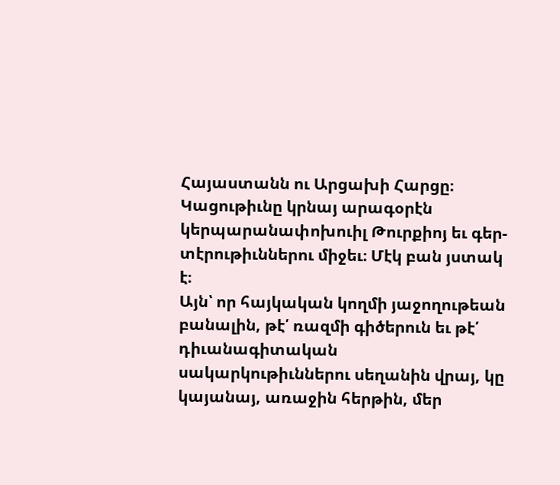Հայաստանն ու Արցախի Հարցը։ Կացութիւնը կրնայ արագօրէն կերպարանափոխուիլ Թուրքիոյ եւ գեր-տէրութիւններու միջեւ։ Մէկ բան յստակ է։
Այն՝ որ հայկական կողմի յաջողութեան բանալին, թէ՛ ռազմի գիծերուն եւ թէ՛ դիւանագիտական սակարկութիւններու սեղանին վրայ, կը կայանայ, առաջին հերթին, մեր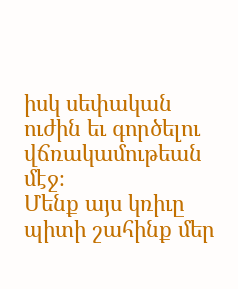իսկ սեփական ուժին եւ գործելու վճռակամութեան մէջ։
Մենք այս կռիւը պիտի շահինք մեր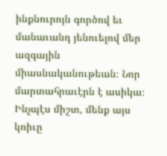ինքնուրոյն գործով եւ մանաւանդ յենուելով մեր ազգային միասնականութեան։ Նոր մարտահրաւէրն է ասիկա։ Ինչպէս միշտ, մենք այս կռիւը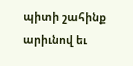պիտի շահինք արիւնով եւ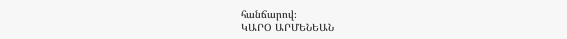հանճարով։
ԿԱՐՕ ԱՐՄԵՆԵԱՆ